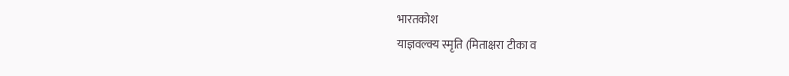भारतकोश
याज्ञवल्क्य स्मृति (मिताक्षरा टीका व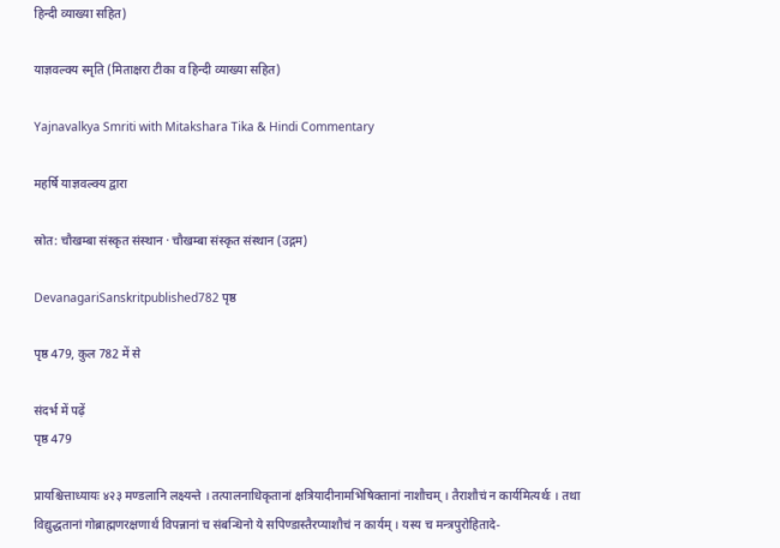हिन्दी व्याख्या सहित)

याज्ञवल्क्य स्मृति (मिताक्षरा टीका व हिन्दी व्याख्या सहित)

Yajnavalkya Smriti with Mitakshara Tika & Hindi Commentary

महर्षि याज्ञवल्क्य द्वारा

स्रोत: चौखम्बा संस्कृत संस्थान · चौखम्बा संस्कृत संस्थान (उद्गम)

DevanagariSanskritpublished782 पृष्ठ

पृष्ठ 479, कुल 782 में से

संदर्भ में पढ़ें
पृष्ठ 479

प्रायश्चित्ताध्यायः ४२३ मण्डलानि लक्ष्यन्ते । तत्पालनाधिकृतानां क्षत्रियादीनामभिषिक्तानां नाशौचम् । तैराशौचं न कार्यमित्यर्थः । तथा विद्युद्धतानां गोब्राह्मणरक्षणार्थं विपन्नानां च संबन्धिनो ये सपिण्डास्तैरप्याशौचं न कार्यम् । यस्य च मन्त्रपुरोहितादे-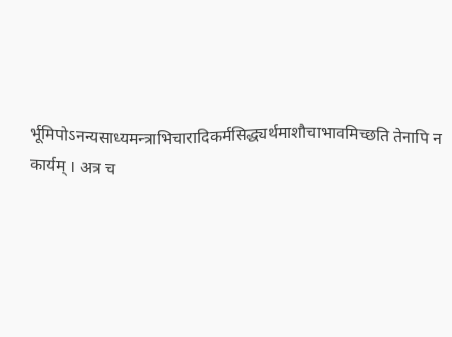र्भूमिपोऽनन्यसाध्यमन्त्राभिचारादिकर्मसिद्ध्यर्थमाशौचाभावमिच्छति तेनापि न कार्यम् । अत्र च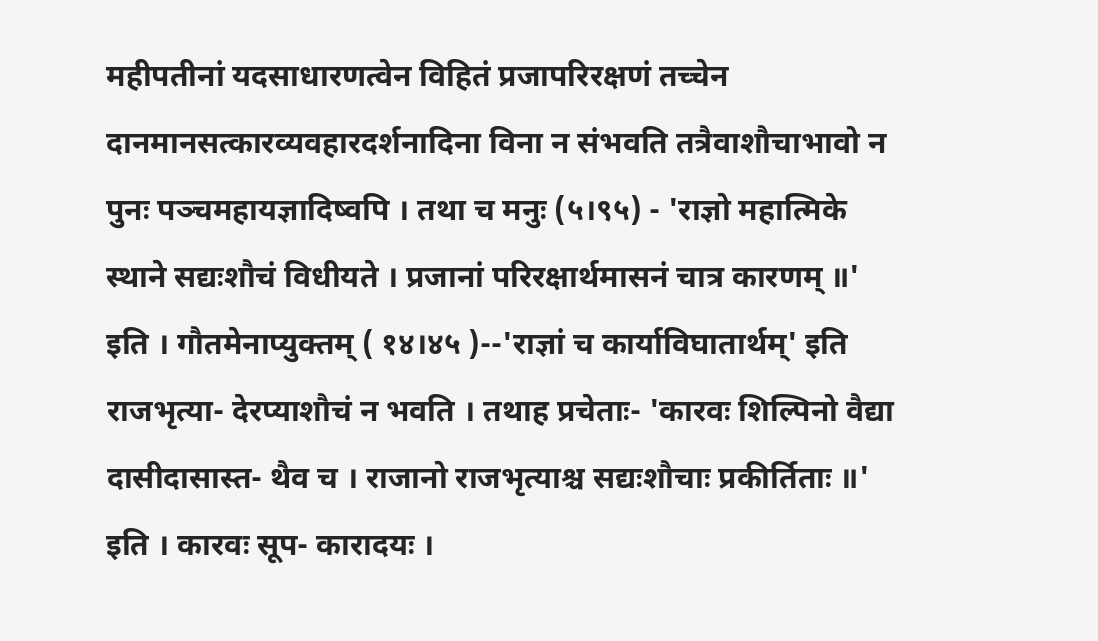महीपतीनां यदसाधारणत्वेन विहितं प्रजापरिरक्षणं तच्चेन दानमानसत्कारव्यवहारदर्शनादिना विना न संभवति तत्रैवाशौचाभावो न पुनः पञ्चमहायज्ञादिष्वपि । तथा च मनुः (५।९५) - 'राज्ञो महात्मिके स्थाने सद्यःशौचं विधीयते । प्रजानां परिरक्षार्थमासनं चात्र कारणम् ॥' इति । गौतमेनाप्युक्तम् ( १४।४५ )--'राज्ञां च कार्याविघातार्थम्' इति राजभृत्या- देरप्याशौचं न भवति । तथाह प्रचेताः- 'कारवः शिल्पिनो वैद्या दासीदासास्त- थैव च । राजानो राजभृत्याश्च सद्यःशौचाः प्रकीर्तिताः ॥' इति । कारवः सूप- कारादयः ।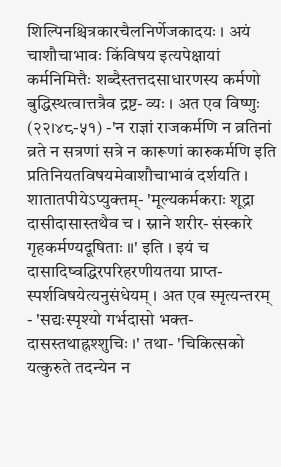शिल्पिनश्चित्रकारचैलनिर्णेजकादयः । अयं चाशौचाभावः किंविषय इत्यपेक्षायां कर्मनिमित्तैः शब्दैस्तत्तदसाधारणस्य कर्मणो बुद्धिस्थत्वात्तत्रैव द्रष्ट- व्यः । अत एव विष्णुः (२२।४८-५१) -'न राज्ञां राजकर्मणि न व्रतिनां व्रते न सत्रणां सत्रे न कारूणां कारुकर्मणि इति प्रतिनियतविषयमेवाशौचाभावं दर्शयति । शातातपीयेऽप्युक्तम्- 'मूल्यकर्मकराः शूद्रा दासीदासास्तथैव च । स्नाने शरीर- संस्कारे गृहकर्मण्यदूषिताः ॥' इति । इयं च दासादिष्वद्धिरपरिहरणीयतया प्राप्त- स्पर्शविषयेत्यनुसंधेयम् । अत एव स्मृत्यन्तरम् - 'सद्यःस्पृश्यो गर्भदासो भक्त- दासस्तथाह्नश्शुचिः ।' तथा- 'चिकित्सको यत्कुरुते तदन्येन न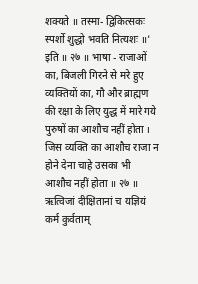शक्यते ॥ तस्मा- द्विकित्सकः स्पर्शो शुद्धो भवति नित्यशः ॥' इति ॥ २७ ॥ भाषा - राजाओं का, बिजली गिरने से मरे हुए व्यक्तियों का, गौ और ब्राह्मण की रक्षा के लिए युद्ध में मारे गये पुरुषों का आशौच नहीं होता । जिस व्यक्ति का आशौच राजा न होने देना चाहे उसका भी आशौच नहीं होता ॥ २७ ॥ ऋत्विजां दीक्षितानां च यज्ञियं कर्म कुर्वताम्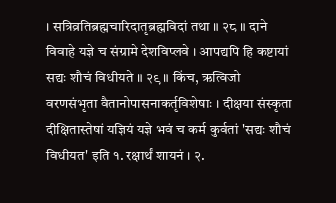। सत्रिव्रतिब्रह्मचारिदातृब्रह्मविदां तथा ॥ २८ ॥ दाने विवाहे यज्ञे च संग्रामे देशविप्लवे । आपद्यपि हि कष्टायां सद्यः शौचं विधीयते ॥ २९ ॥ किंच, ऋत्विजो वरणसंभृता वैतानोपासनाकर्तृविशेषाः । दीक्षया संस्कृता दीक्षितास्तेषां यज्ञियं यज्ञे भवं च कर्म कुर्वतां 'सद्यः शौचं विधीयत' इति १. रक्षार्थं शायनं । २.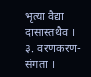भृत्या वैद्या दासास्तथैव । ३. वरणकरण- संगता ।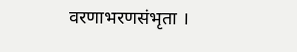वरणाभरणसंभृता ।